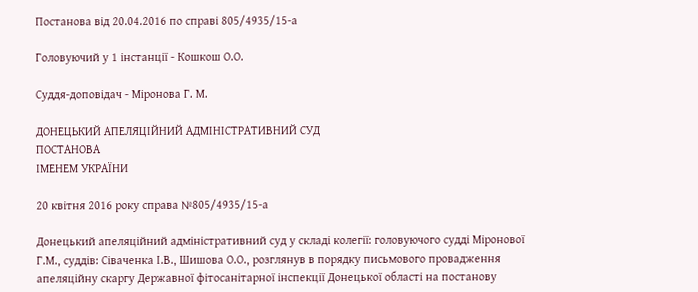Постанова від 20.04.2016 по справі 805/4935/15-а

Головуючий у 1 інстанції - Кошкош О.О.

Суддя-доповідач - Міронова Г. М.

ДОНЕЦЬКИЙ АПЕЛЯЦІЙНИЙ АДМІНІСТРАТИВНИЙ СУД
ПОСТАНОВА
ІМЕНЕМ УКРАЇНИ

20 квітня 2016 року справа №805/4935/15-а

Донецький апеляційний адміністративний суд у складі колегії: головуючого судді Міронової Г.М., суддів: Сіваченка І.В., Шишова О.О., розглянув в порядку письмового провадження апеляційну скаргу Державної фітосанітарної інспекції Донецької області на постанову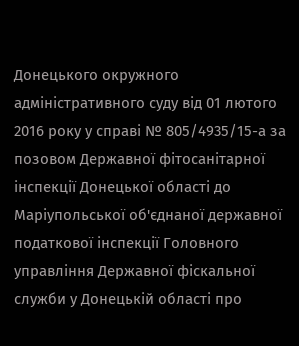Донецького окружного адміністративного суду від 01 лютого 2016 року у справі № 805/4935/15-а за позовом Державної фітосанітарної інспекції Донецької області до Маріупольської об'єднаної державної податкової інспекції Головного управління Державної фіскальної служби у Донецькій області про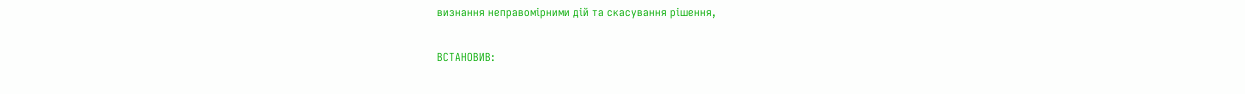визнання неправомірними дій та скасування рішення,

ВСТАНОВИВ: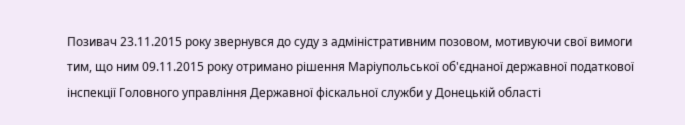Позивач 23.11.2015 року звернувся до суду з адміністративним позовом, мотивуючи свої вимоги тим, що ним 09.11.2015 року отримано рішення Маріупольської об'єднаної державної податкової інспекції Головного управління Державної фіскальної служби у Донецькій області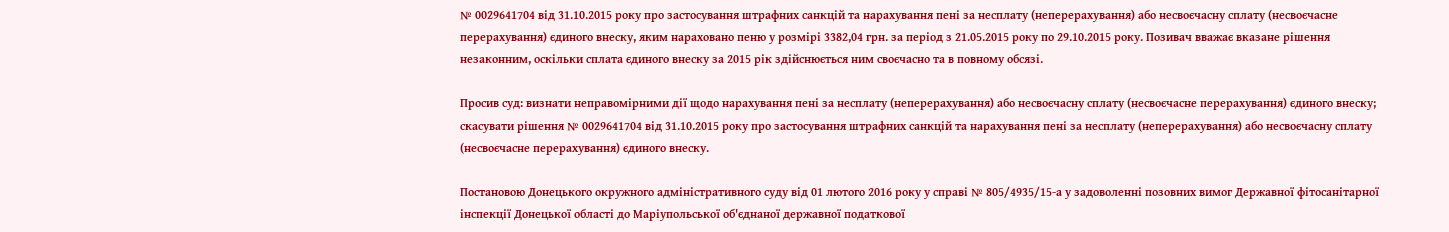№ 0029641704 від 31.10.2015 року про застосування штрафних санкцій та нарахування пені за несплату (неперерахування) або несвоєчасну сплату (несвоєчасне перерахування) єдиного внеску, яким нараховано пеню у розмірі 3382,04 грн. за період з 21.05.2015 року по 29.10.2015 року. Позивач вважає вказане рішення незаконним, оскільки сплата єдиного внеску за 2015 рік здійснюється ним своєчасно та в повному обсязі.

Просив суд: визнати неправомірними дії щодо нарахування пені за несплату (неперерахування) або несвоєчасну сплату (несвоєчасне перерахування) єдиного внеску; скасувати рішення № 0029641704 від 31.10.2015 року про застосування штрафних санкцій та нарахування пені за несплату (неперерахування) або несвоєчасну сплату (несвоєчасне перерахування) єдиного внеску.

Постановою Донецького окружного адміністративного суду від 01 лютого 2016 року у справі № 805/4935/15-а у задоволенні позовних вимог Державної фітосанітарної інспекції Донецької області до Маріупольської об'єднаної державної податкової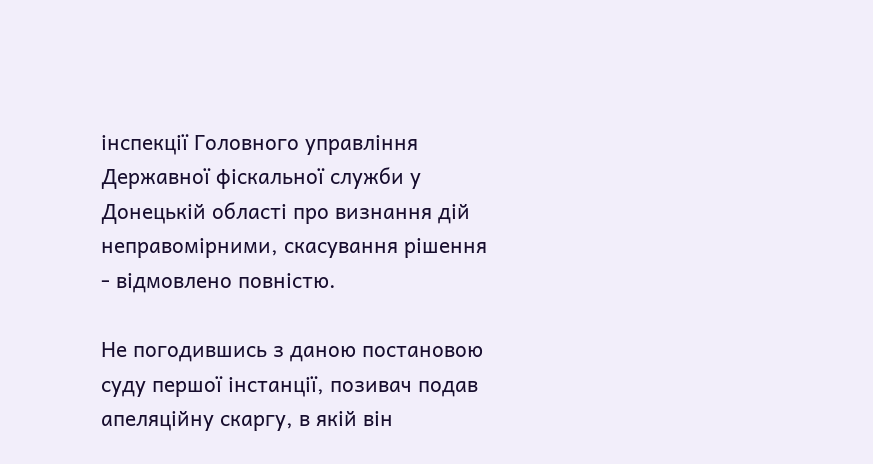інспекції Головного управління Державної фіскальної служби у Донецькій області про визнання дій неправомірними, скасування рішення - відмовлено повністю.

Не погодившись з даною постановою суду першої інстанції, позивач подав апеляційну скаргу, в якій він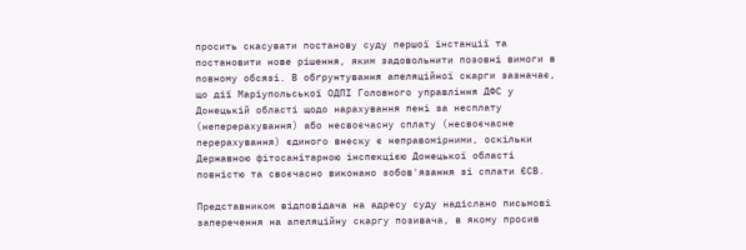просить скасувати постанову суду першої інстанції та постановити нове рішення, яким задовольнити позовні вимоги в повному обсязі. В обґрунтування апеляційної скарги зазначає, що дії Маріупольської ОДПІ Головного управління ДФС у Донецькій області щодо нарахування пені за несплату (неперерахування) або несвоєчасну сплату (несвоєчасне перерахування) єдиного внеску є неправомірними, оскільки Державною фітосанітарною інспекцією Донецької області повністю та своєчасно виконано зобов'язання зі сплати ЄСВ.

Представником відповідача на адресу суду надіслано письмові заперечення на апеляційну скаргу позивача, в якому просив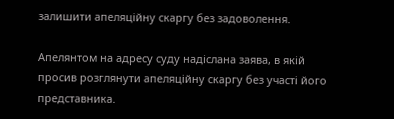залишити апеляційну скаргу без задоволення.

Апелянтом на адресу суду надіслана заява, в якій просив розглянути апеляційну скаргу без участі його представника.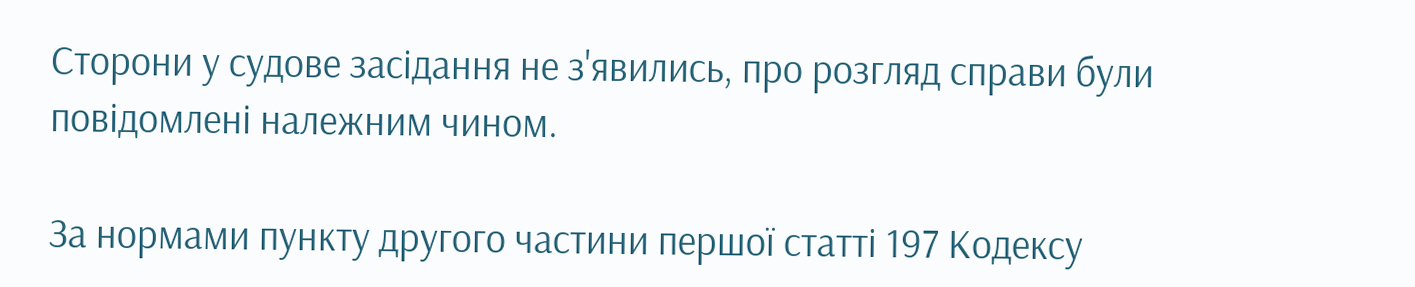Сторони у судове засідання не з'явились, про розгляд справи були повідомлені належним чином.

За нормами пункту другого частини першої статті 197 Кодексу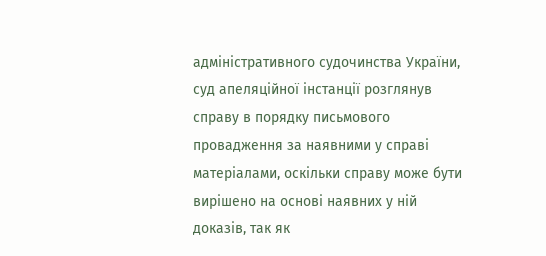адміністративного судочинства України, суд апеляційної інстанції розглянув справу в порядку письмового провадження за наявними у справі матеріалами, оскільки справу може бути вирішено на основі наявних у ній доказів, так як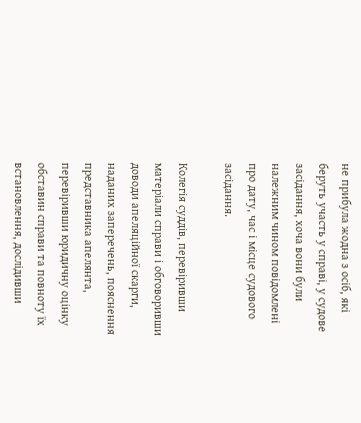не прибула жодна з осіб, які беруть участь у справі, у судове засідання, хоча вони були належним чином повідомлені про дату, час і місце судового засідання.

Колегія суддів, перевіривши матеріали справи і обговоривши доводи апеляційної скарги, наданих заперечень, пояснення представника апелянта, перевіривши юридичну оцінку обставин справи та повноту їх встановлення, дослідивши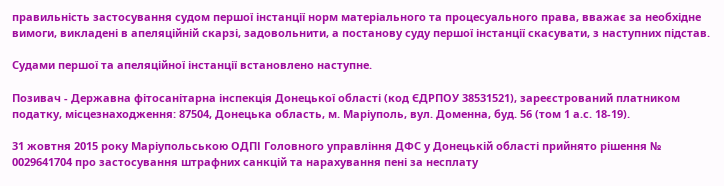правильність застосування судом першої інстанції норм матеріального та процесуального права, вважає за необхідне вимоги, викладені в апеляційній скарзі, задовольнити, а постанову суду першої інстанції скасувати, з наступних підстав.

Судами першої та апеляційної інстанції встановлено наступне.

Позивач - Державна фітосанітарна інспекція Донецької області (код ЄДРПОУ 38531521), зареєстрований платником податку, місцезнаходження: 87504, Донецька область, м. Маріуполь, вул. Доменна, буд. 56 (том 1 а.с. 18-19).

31 жовтня 2015 року Маріупольською ОДПІ Головного управління ДФС у Донецькій області прийнято рішення № 0029641704 про застосування штрафних санкцій та нарахування пені за несплату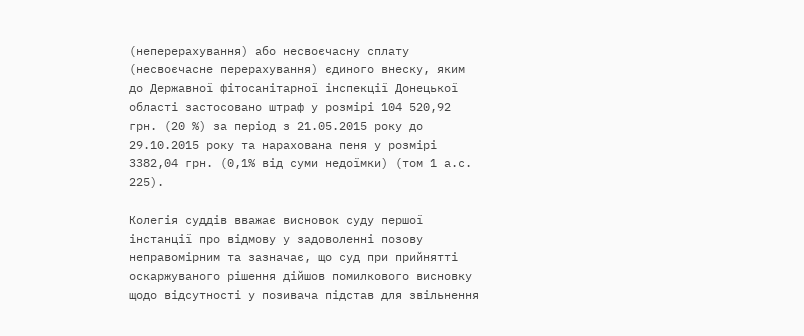(неперерахування) або несвоєчасну сплату (несвоєчасне перерахування) єдиного внеску, яким до Державної фітосанітарної інспекції Донецької області застосовано штраф у розмірі 104 520,92 грн. (20 %) за період з 21.05.2015 року до 29.10.2015 року та нарахована пеня у розмірі 3382,04 грн. (0,1% від суми недоїмки) (том 1 а.с. 225).

Колегія суддів вважає висновок суду першої інстанції про відмову у задоволенні позову неправомірним та зазначає, що суд при прийнятті оскаржуваного рішення дійшов помилкового висновку щодо відсутності у позивача підстав для звільнення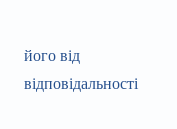його від відповідальності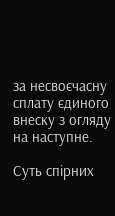за несвоєчасну сплату єдиного внеску з огляду на наступне.

Суть спірних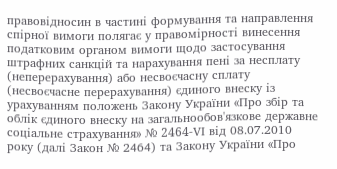правовідносин в частині формування та направлення спірної вимоги полягає у правомірності винесення податковим органом вимоги щодо застосування штрафних санкцій та нарахування пені за несплату (неперерахування) або несвоєчасну сплату (несвоєчасне перерахування) єдиного внеску із урахуванням положень Закону України «Про збір та облік єдиного внеску на загальнообов'язкове державне соціальне страхування» № 2464-VІ від 08.07.2010 року (далі Закон № 2464) та Закону України «Про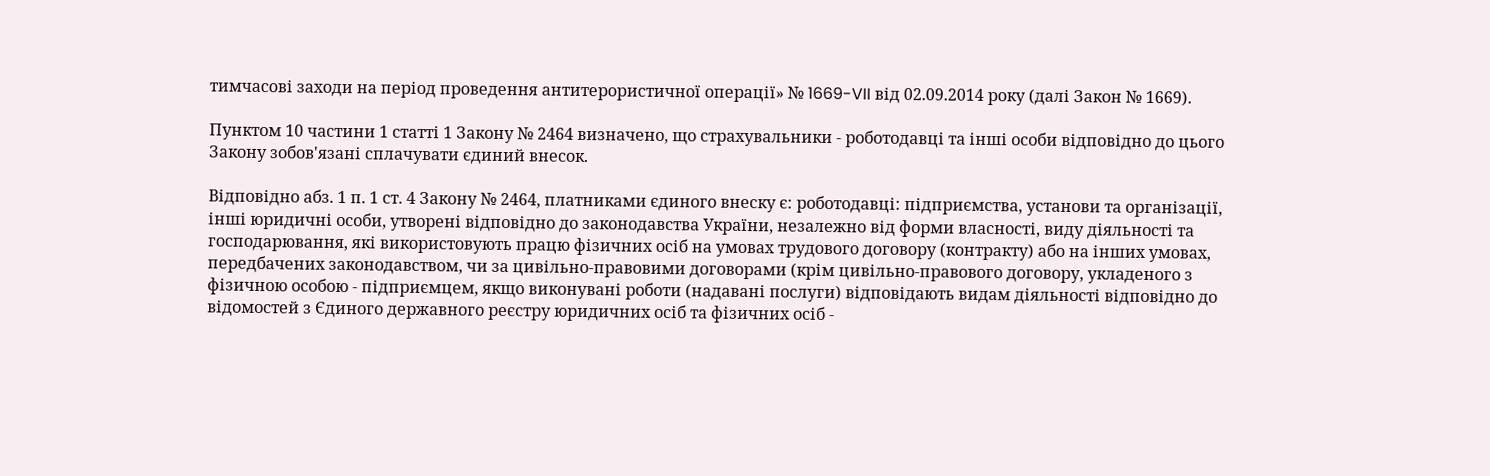тимчасові заходи на період проведення антитерористичної операції» № 1669-VII від 02.09.2014 року (далі Закон № 1669).

Пунктом 10 частини 1 статті 1 Закону № 2464 визначено, що страхувальники - роботодавці та інші особи відповідно до цього Закону зобов'язані сплачувати єдиний внесок.

Відповідно абз. 1 п. 1 ст. 4 Закону № 2464, платниками єдиного внеску є: роботодавці: підприємства, установи та організації, інші юридичні особи, утворені відповідно до законодавства України, незалежно від форми власності, виду діяльності та господарювання, які використовують працю фізичних осіб на умовах трудового договору (контракту) або на інших умовах, передбачених законодавством, чи за цивільно-правовими договорами (крім цивільно-правового договору, укладеного з фізичною особою - підприємцем, якщо виконувані роботи (надавані послуги) відповідають видам діяльності відповідно до відомостей з Єдиного державного реєстру юридичних осіб та фізичних осіб -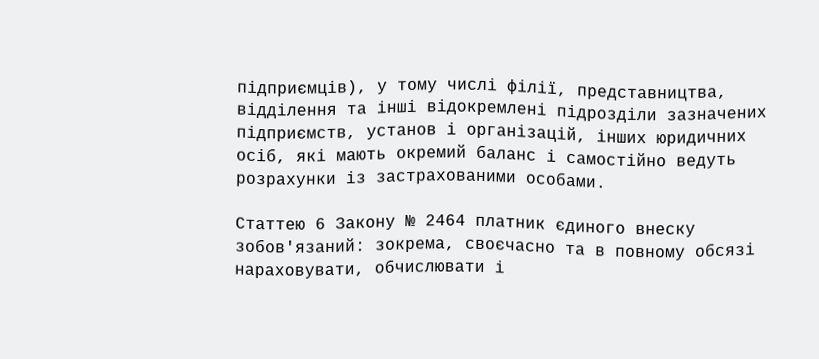підприємців), у тому числі філії, представництва, відділення та інші відокремлені підрозділи зазначених підприємств, установ і організацій, інших юридичних осіб, які мають окремий баланс і самостійно ведуть розрахунки із застрахованими особами.

Статтею 6 Закону № 2464 платник єдиного внеску зобов'язаний: зокрема, своєчасно та в повному обсязі нараховувати, обчислювати і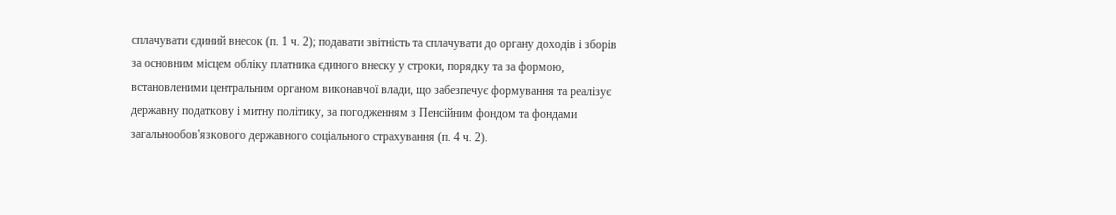сплачувати єдиний внесок (п. 1 ч. 2); подавати звітність та сплачувати до органу доходів і зборів за основним місцем обліку платника єдиного внеску у строки, порядку та за формою, встановленими центральним органом виконавчої влади, що забезпечує формування та реалізує державну податкову і митну політику, за погодженням з Пенсійним фондом та фондами загальнообов'язкового державного соціального страхування (п. 4 ч. 2).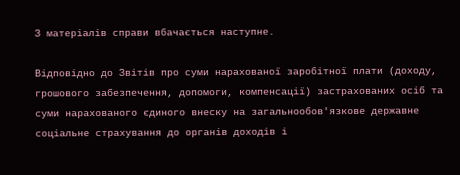З матеріалів справи вбачається наступне.

Відповідно до Звітів про суми нарахованої заробітної плати (доходу, грошового забезпечення, допомоги, компенсації) застрахованих осіб та суми нарахованого єдиного внеску на загальнообов'язкове державне соціальне страхування до органів доходів і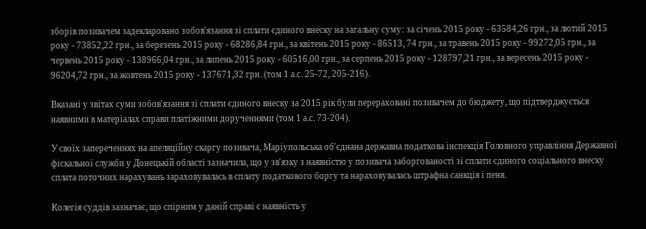зборів позивачем задекларовано зобов'язання зі сплати єдиного внеску на загальну суму: за січень 2015 року - 63584,26 грн., за лютий 2015 року - 73852,22 грн., за березень 2015 року - 68286,84 грн., за квітень 2015 року - 86513, 74 грн., за травень 2015 року - 99272,05 грн., за червень 2015 року - 138966,04 грн., за липень 2015 року - 60516,00 грн., за серпень 2015 року - 128797,21 грн., за вересень 2015 року - 96204,72 грн., за жовтень 2015 року - 137671,32 грн. (том 1 а.с. 25-72, 205-216).

Вказані у звітах суми зобов'язання зі сплати єдиного внеску за 2015 рік були перераховані позивачем до бюджету, що підтверджується наявними в матеріалах справи платіжними дорученнями (том 1 а.с. 73-204).

У своїх запереченнях на апеляційну скаргу позивача, Маріупольська об'єднана державна податкова інспекція Головного управління Державної фіскальної служби у Донецькій області зазначила, що у зв'язку з наявністю у позивача заборгованості зі сплати єдиного соціального внеску сплата поточних нарахувань зараховувалась в сплату податкового боргу та нараховувалась штрафна санкція і пеня.

Колегія суддів зазначає, що спірним у даній справі є наявність у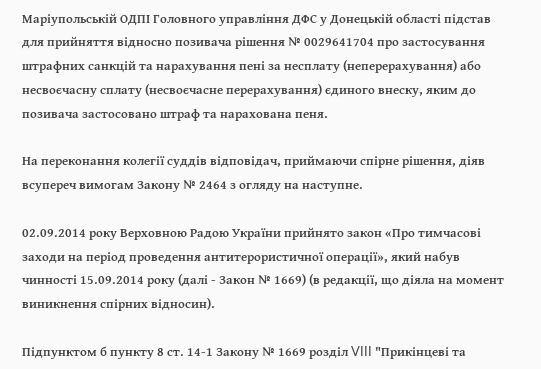Маріупольській ОДПІ Головного управління ДФС у Донецькій області підстав для прийняття відносно позивача рішення № 0029641704 про застосування штрафних санкцій та нарахування пені за несплату (неперерахування) або несвоєчасну сплату (несвоєчасне перерахування) єдиного внеску, яким до позивача застосовано штраф та нарахована пеня.

На переконання колегії суддів відповідач, приймаючи спірне рішення, діяв всупереч вимогам Закону № 2464 з огляду на наступне.

02.09.2014 року Верховною Радою України прийнято закон «Про тимчасові заходи на період проведення антитерористичної операції», який набув чинності 15.09.2014 року (далі - Закон № 1669) (в редакції, що діяла на момент виникнення спірних відносин).

Підпунктом б пункту 8 ст. 14-1 Закону № 1669 розділ VIII "Прикінцеві та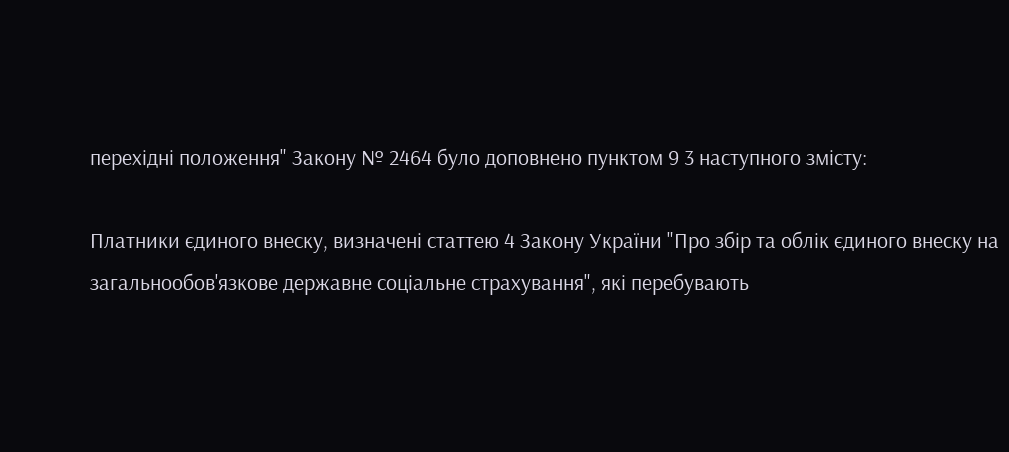перехідні положення" Закону № 2464 було доповнено пунктом 9 3 наступного змісту:

Платники єдиного внеску, визначені статтею 4 Закону України "Про збір та облік єдиного внеску на загальнообов'язкове державне соціальне страхування", які перебувають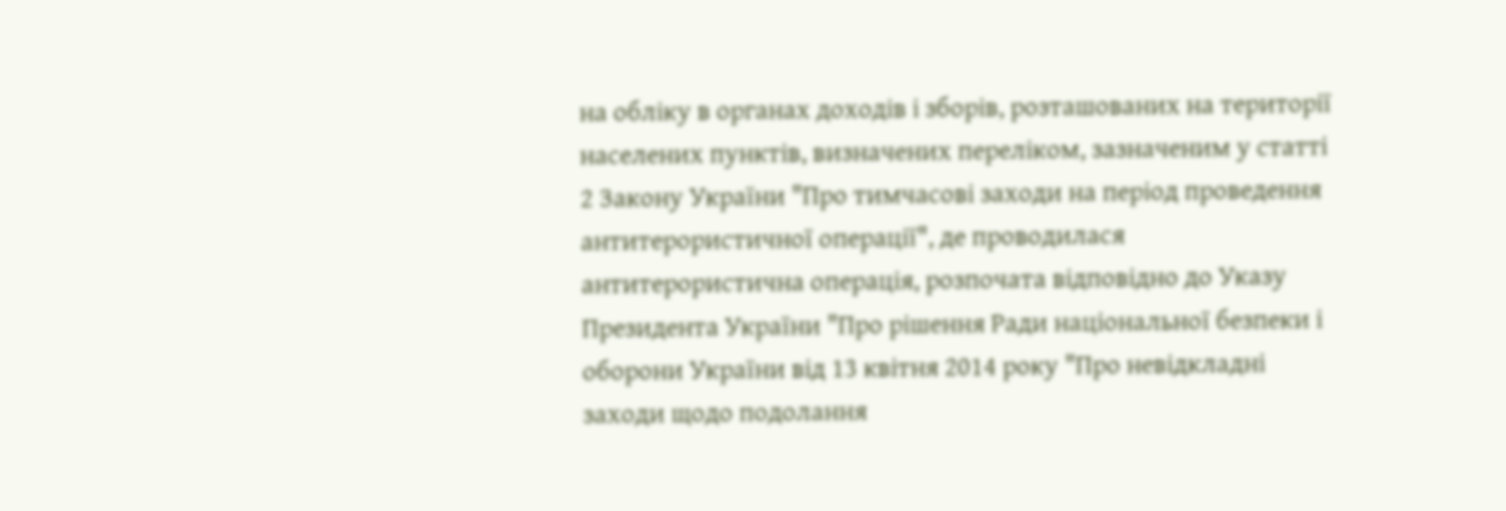на обліку в органах доходів і зборів, розташованих на території населених пунктів, визначених переліком, зазначеним у статті 2 Закону України "Про тимчасові заходи на період проведення антитерористичної операції", де проводилася антитерористична операція, розпочата відповідно до Указу Президента України "Про рішення Ради національної безпеки і оборони України від 13 квітня 2014 року "Про невідкладні заходи щодо подолання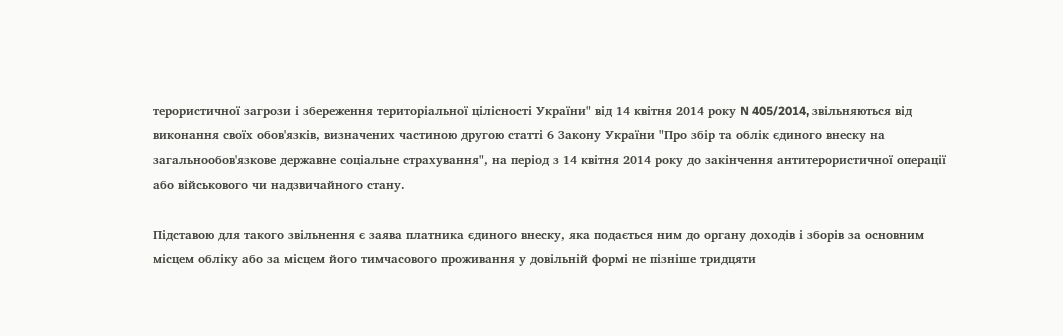терористичної загрози і збереження територіальної цілісності України" від 14 квітня 2014 року N 405/2014, звільняються від виконання своїх обов'язків, визначених частиною другою статті 6 Закону України "Про збір та облік єдиного внеску на загальнообов'язкове державне соціальне страхування", на період з 14 квітня 2014 року до закінчення антитерористичної операції або військового чи надзвичайного стану.

Підставою для такого звільнення є заява платника єдиного внеску, яка подається ним до органу доходів і зборів за основним місцем обліку або за місцем його тимчасового проживання у довільній формі не пізніше тридцяти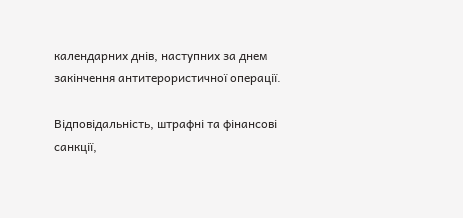календарних днів, наступних за днем закінчення антитерористичної операції.

Відповідальність, штрафні та фінансові санкції,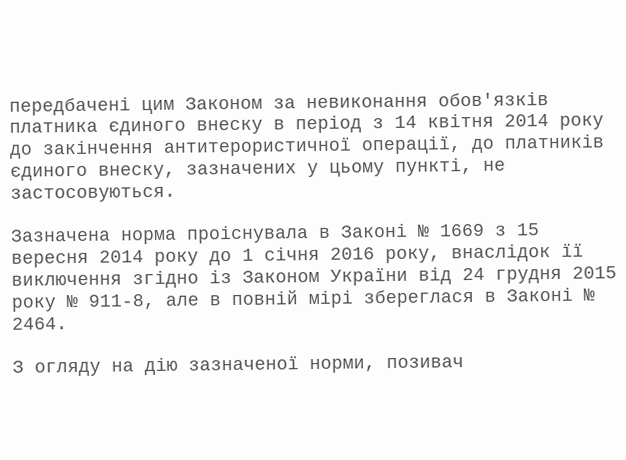передбачені цим Законом за невиконання обов'язків платника єдиного внеску в період з 14 квітня 2014 року до закінчення антитерористичної операції, до платників єдиного внеску, зазначених у цьому пункті, не застосовуються.

Зазначена норма проіснувала в Законі № 1669 з 15 вересня 2014 року до 1 січня 2016 року, внаслідок її виключення згідно із Законом України від 24 грудня 2015 року № 911-8, але в повній мірі збереглася в Законі № 2464.

З огляду на дію зазначеної норми, позивач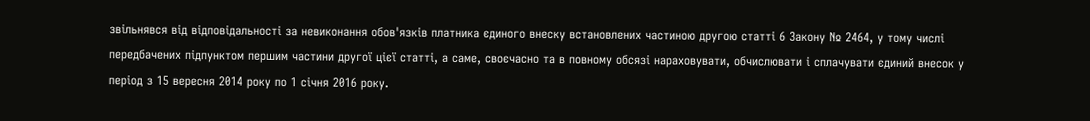звільнявся від відповідальності за невиконання обов'язків платника єдиного внеску встановлених частиною другою статті 6 Закону № 2464, у тому числі передбачених підпунктом першим частини другої цієї статті, а саме, своєчасно та в повному обсязі нараховувати, обчислювати і сплачувати єдиний внесок у період з 15 вересня 2014 року по 1 січня 2016 року.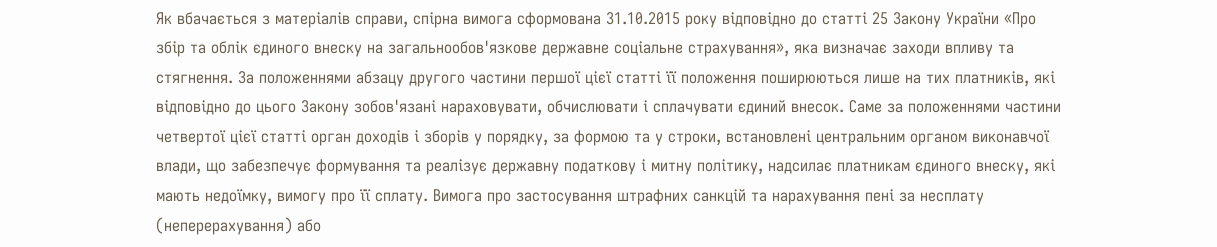Як вбачається з матеріалів справи, спірна вимога сформована 31.10.2015 року відповідно до статті 25 Закону України «Про збір та облік єдиного внеску на загальнообов'язкове державне соціальне страхування», яка визначає заходи впливу та стягнення. За положеннями абзацу другого частини першої цієї статті її положення поширюються лише на тих платників, які відповідно до цього Закону зобов'язані нараховувати, обчислювати і сплачувати єдиний внесок. Саме за положеннями частини четвертої цієї статті орган доходів і зборів у порядку, за формою та у строки, встановлені центральним органом виконавчої влади, що забезпечує формування та реалізує державну податкову і митну політику, надсилає платникам єдиного внеску, які мають недоїмку, вимогу про її сплату. Вимога про застосування штрафних санкцій та нарахування пені за несплату (неперерахування) або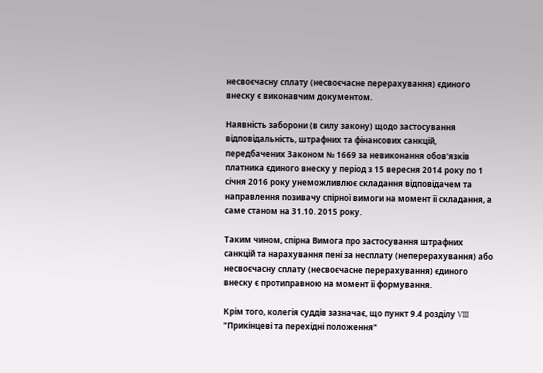несвоєчасну сплату (несвоєчасне перерахування) єдиного внеску є виконавчим документом.

Наявність заборони (в силу закону) щодо застосування відповідальність, штрафних та фінансових санкцій, передбачених Законом № 1669 за невиконання обов'язків платника єдиного внеску у період з 15 вересня 2014 року по 1 січня 2016 року унеможливлює складання відповідачем та направлення позивачу спірної вимоги на момент її складання, а саме станом на 31.10. 2015 року.

Таким чином, спірна Вимога про застосування штрафних санкцій та нарахування пені за несплату (неперерахування) або несвоєчасну сплату (несвоєчасне перерахування) єдиного внеску є протиправною на момент її формування.

Крім того, колегія суддів зазначає, що пункт 9.4 розділу VIII "Прикінцеві та перехідні положення"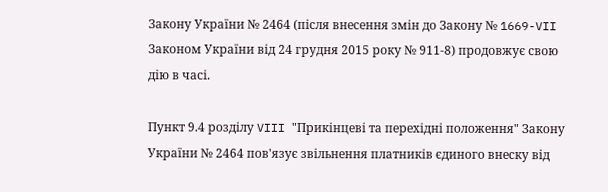Закону України № 2464 (після внесення змін до Закону № 1669-VII Законом України від 24 грудня 2015 року № 911-8) продовжує свою дію в часі.

Пункт 9.4 розділу VIII "Прикінцеві та перехідні положення" Закону України № 2464 пов'язує звільнення платників єдиного внеску від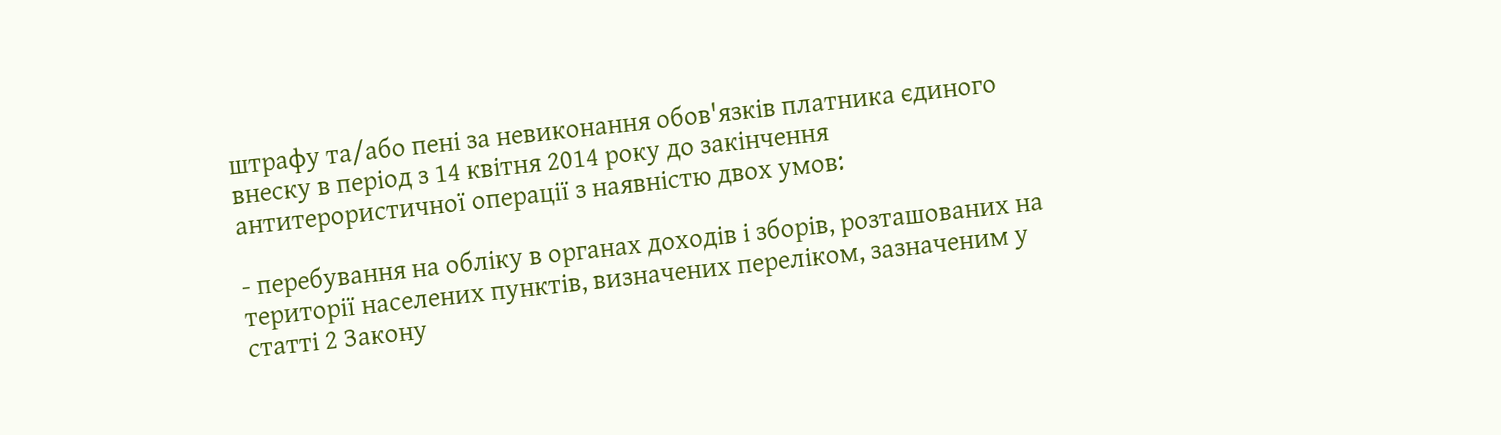штрафу та/або пені за невиконання обов'язків платника єдиного внеску в період з 14 квітня 2014 року до закінчення антитерористичної операції з наявністю двох умов:

- перебування на обліку в органах доходів і зборів, розташованих на території населених пунктів, визначених переліком, зазначеним у статті 2 Закону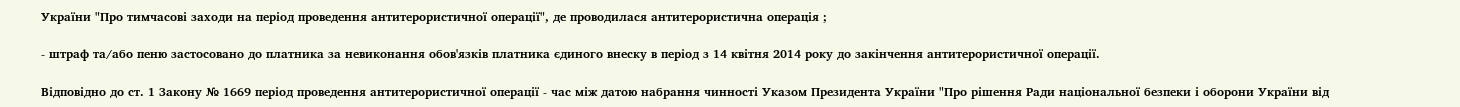України "Про тимчасові заходи на період проведення антитерористичної операції", де проводилася антитерористична операція ;

- штраф та/або пеню застосовано до платника за невиконання обов'язків платника єдиного внеску в період з 14 квітня 2014 року до закінчення антитерористичної операції.

Відповідно до ст. 1 Закону № 1669 період проведення антитерористичної операції - час між датою набрання чинності Указом Президента України "Про рішення Ради національної безпеки і оборони України від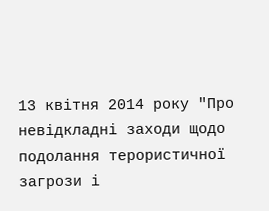13 квітня 2014 року "Про невідкладні заходи щодо подолання терористичної загрози і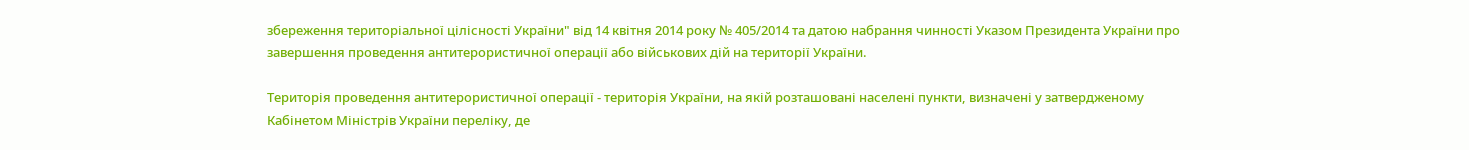збереження територіальної цілісності України" від 14 квітня 2014 року № 405/2014 та датою набрання чинності Указом Президента України про завершення проведення антитерористичної операції або військових дій на території України.

Територія проведення антитерористичної операції - територія України, на якій розташовані населені пункти, визначені у затвердженому Кабінетом Міністрів України переліку, де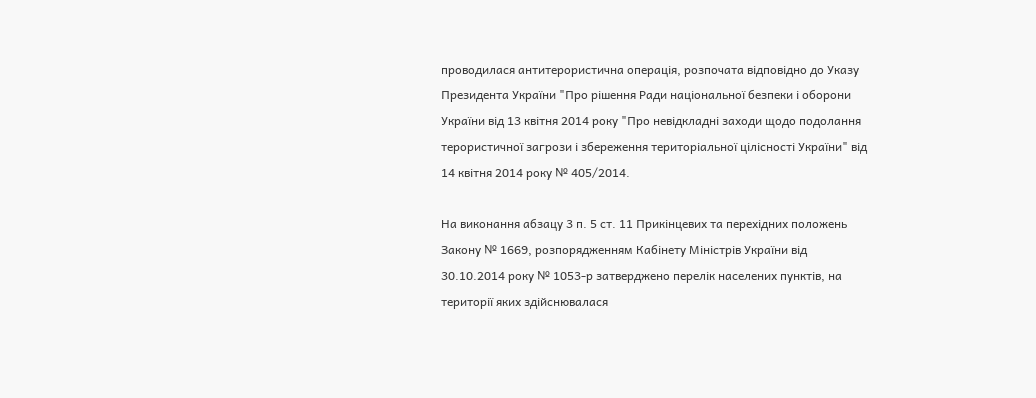проводилася антитерористична операція, розпочата відповідно до Указу Президента України "Про рішення Ради національної безпеки і оборони України від 13 квітня 2014 року "Про невідкладні заходи щодо подолання терористичної загрози і збереження територіальної цілісності України" від 14 квітня 2014 року № 405/2014.

На виконання абзацу 3 п. 5 ст. 11 Прикінцевих та перехідних положень Закону № 1669, розпорядженням Кабінету Міністрів України від 30.10.2014 року № 1053-р затверджено перелік населених пунктів, на території яких здійснювалася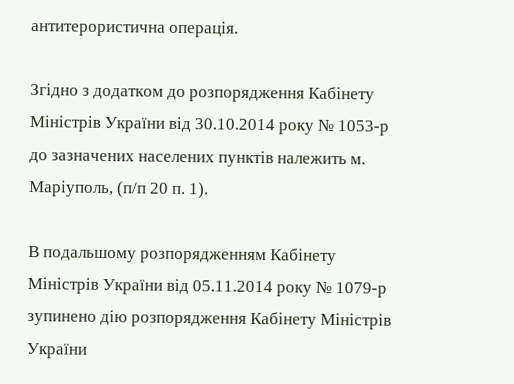антитерористична операція.

Згідно з додатком до розпорядження Кабінету Міністрів України від 30.10.2014 року № 1053-р до зазначених населених пунктів належить м. Маріуполь, (п/п 20 п. 1).

В подальшому розпорядженням Кабінету Міністрів України від 05.11.2014 року № 1079-р зупинено дію розпорядження Кабінету Міністрів України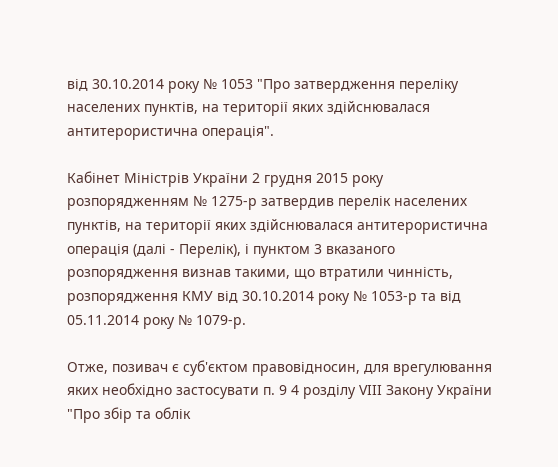від 30.10.2014 року № 1053 "Про затвердження переліку населених пунктів, на території яких здійснювалася антитерористична операція".

Кабінет Міністрів України 2 грудня 2015 року розпорядженням № 1275-р затвердив перелік населених пунктів, на території яких здійснювалася антитерористична операція (далі - Перелік), і пунктом 3 вказаного розпорядження визнав такими, що втратили чинність, розпорядження КМУ від 30.10.2014 року № 1053-р та від 05.11.2014 року № 1079-р.

Отже, позивач є суб'єктом правовідносин, для врегулювання яких необхідно застосувати п. 9 4 розділу VIII Закону України "Про збір та облік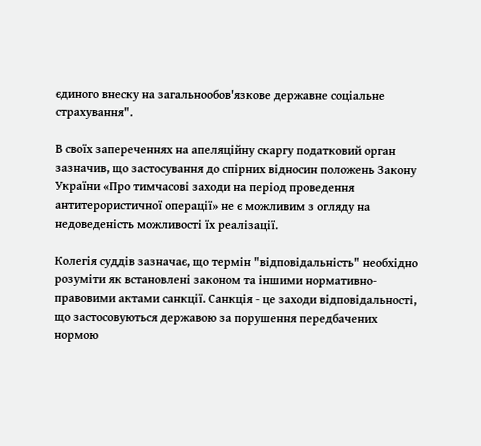єдиного внеску на загальнообов'язкове державне соціальне страхування".

В своїх запереченнях на апеляційну скаргу податковий орган зазначив, що застосування до спірних відносин положень Закону України «Про тимчасові заходи на період проведення антитерористичної операції» не є можливим з огляду на недоведеність можливості їх реалізації.

Колегія суддів зазначає, що термін "відповідальність" необхідно розуміти як встановлені законом та іншими нормативно-правовими актами санкції. Санкція - це заходи відповідальності, що застосовуються державою за порушення передбачених нормою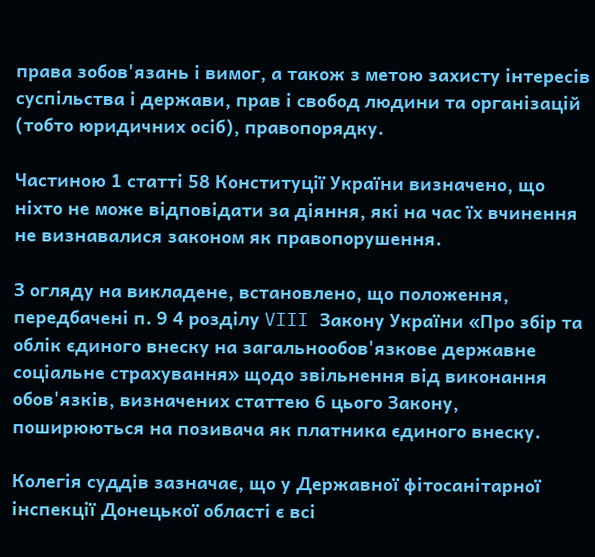права зобов'язань і вимог, а також з метою захисту інтересів суспільства і держави, прав і свобод людини та організацій (тобто юридичних осіб), правопорядку.

Частиною 1 статті 58 Конституції України визначено, що ніхто не може відповідати за діяння, які на час їх вчинення не визнавалися законом як правопорушення.

З огляду на викладене, встановлено, що положення, передбачені п. 9 4 розділу VIII Закону України «Про збір та облік єдиного внеску на загальнообов'язкове державне соціальне страхування» щодо звільнення від виконання обов'язків, визначених статтею 6 цього Закону, поширюються на позивача як платника єдиного внеску.

Колегія суддів зазначає, що у Державної фітосанітарної інспекції Донецької області є всі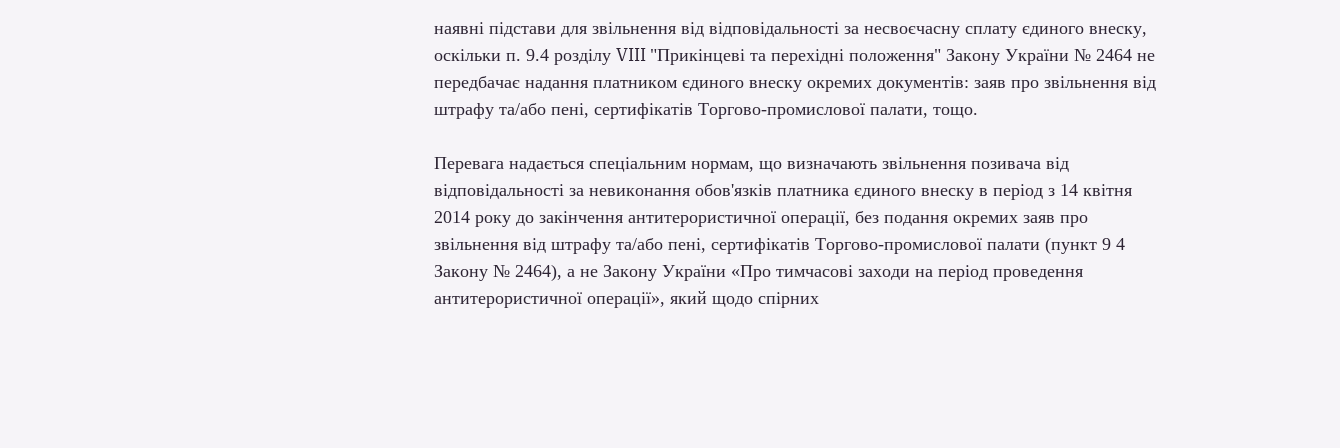наявні підстави для звільнення від відповідальності за несвоєчасну сплату єдиного внеску, оскільки п. 9.4 розділу VIII "Прикінцеві та перехідні положення" Закону України № 2464 не передбачає надання платником єдиного внеску окремих документів: заяв про звільнення від штрафу та/або пені, сертифікатів Торгово-промислової палати, тощо.

Перевага надається спеціальним нормам, що визначають звільнення позивача від відповідальності за невиконання обов'язків платника єдиного внеску в період з 14 квітня 2014 року до закінчення антитерористичної операції, без подання окремих заяв про звільнення від штрафу та/або пені, сертифікатів Торгово-промислової палати (пункт 9 4 Закону № 2464), а не Закону України «Про тимчасові заходи на період проведення антитерористичної операції», який щодо спірних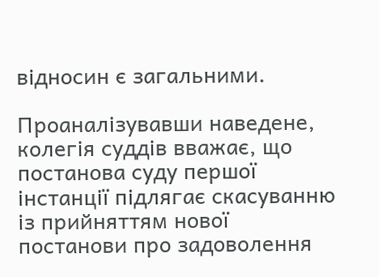відносин є загальними.

Проаналізувавши наведене, колегія суддів вважає, що постанова суду першої інстанції підлягає скасуванню із прийняттям нової постанови про задоволення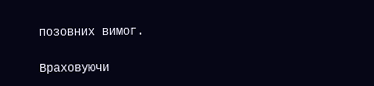позовних вимог.

Враховуючи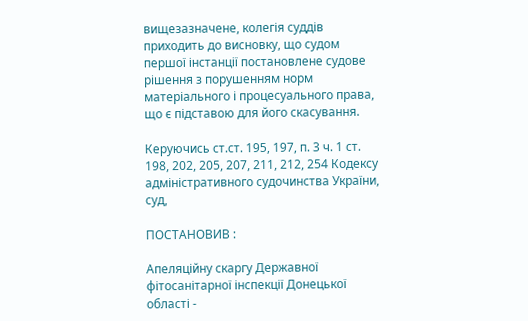вищезазначене, колегія суддів приходить до висновку, що судом першої інстанції постановлене судове рішення з порушенням норм матеріального і процесуального права, що є підставою для його скасування.

Керуючись ст.ст. 195, 197, п. 3 ч. 1 ст. 198, 202, 205, 207, 211, 212, 254 Кодексу адміністративного судочинства України, суд,

ПОСТАНОВИВ :

Апеляційну скаргу Державної фітосанітарної інспекції Донецької області -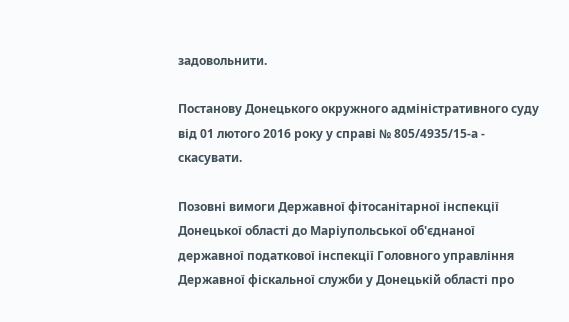задовольнити.

Постанову Донецького окружного адміністративного суду від 01 лютого 2016 року у справі № 805/4935/15-а - скасувати.

Позовні вимоги Державної фітосанітарної інспекції Донецької області до Маріупольської об'єднаної державної податкової інспекції Головного управління Державної фіскальної служби у Донецькій області про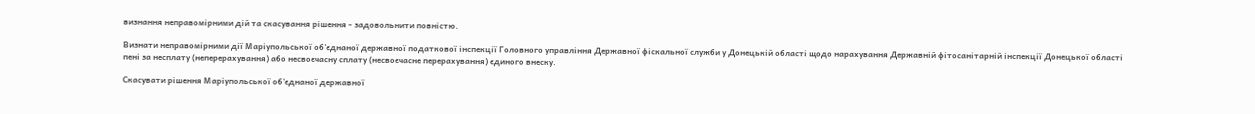визнання неправомірними дій та скасування рішення - задовольнити повністю.

Визнати неправомірними дії Маріупольської об'єднаної державної податкової інспекції Головного управління Державної фіскальної служби у Донецькій області щодо нарахування Державній фітосанітарній інспекції Донецької області пені за несплату (неперерахування) або несвоєчасну сплату (несвоєчасне перерахування) єдиного внеску.

Скасувати рішення Маріупольської об'єднаної державної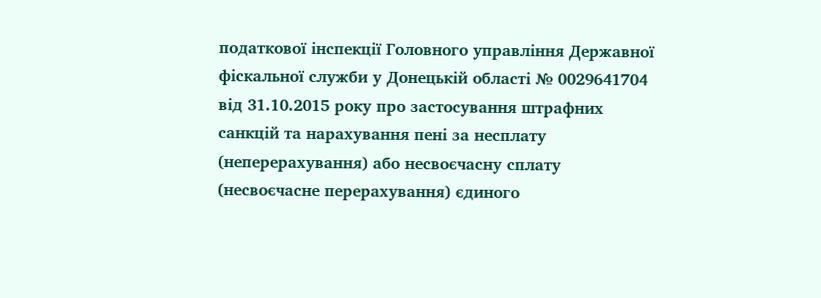податкової інспекції Головного управління Державної фіскальної служби у Донецькій області № 0029641704 від 31.10.2015 року про застосування штрафних санкцій та нарахування пені за несплату (неперерахування) або несвоєчасну сплату (несвоєчасне перерахування) єдиного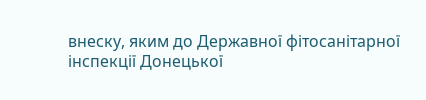внеску, яким до Державної фітосанітарної інспекції Донецької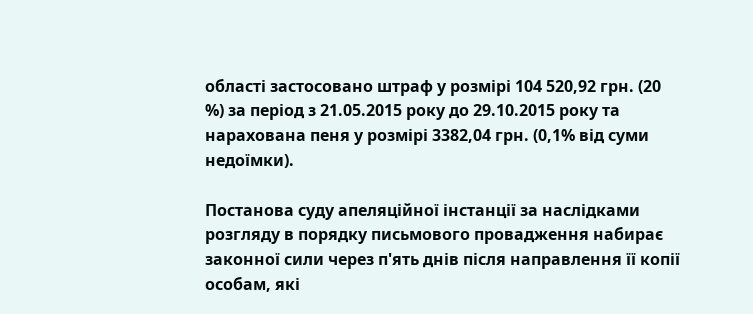області застосовано штраф у розмірі 104 520,92 грн. (20 %) за період з 21.05.2015 року до 29.10.2015 року та нарахована пеня у розмірі 3382,04 грн. (0,1% від суми недоїмки).

Постанова суду апеляційної інстанції за наслідками розгляду в порядку письмового провадження набирає законної сили через п'ять днів після направлення її копії особам, які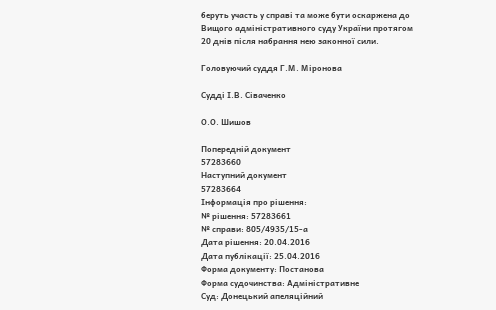беруть участь у справі та може бути оскаржена до Вищого адміністративного суду України протягом 20 днів після набрання нею законної сили.

Головуючий суддя Г.М. Міронова

Судді І.В. Сіваченко

О.О. Шишов

Попередній документ
57283660
Наступний документ
57283664
Інформація про рішення:
№ рішення: 57283661
№ справи: 805/4935/15-а
Дата рішення: 20.04.2016
Дата публікації: 25.04.2016
Форма документу: Постанова
Форма судочинства: Адміністративне
Суд: Донецький апеляційний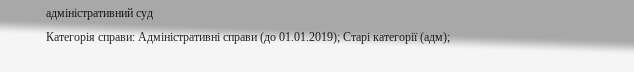адміністративний суд
Категорія справи: Адміністративні справи (до 01.01.2019); Старі категорії (адм);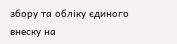збору та обліку єдиного внеску на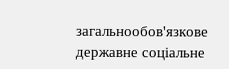загальнообов'язкове державне соціальне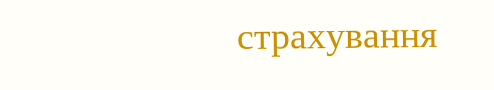страхування